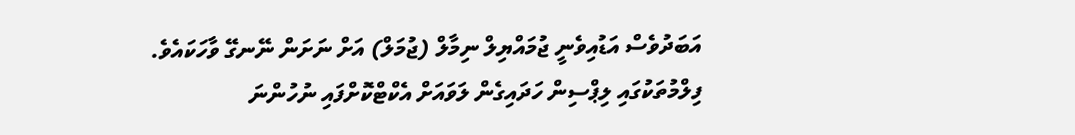އަބަދުވެސް އަޑުއިވެނީ ޖުމައްޔިލް ނިމާލް (ޖުމަލް) އަށް ނަށަން ނޭނގޭ ވާހަކައެވެ. ފިލްމުތަކުގައި ލިޕްސިން ހަދައިގެން ލަވައަށް އެކްޓްކޮށްފައި ނުހުންނަ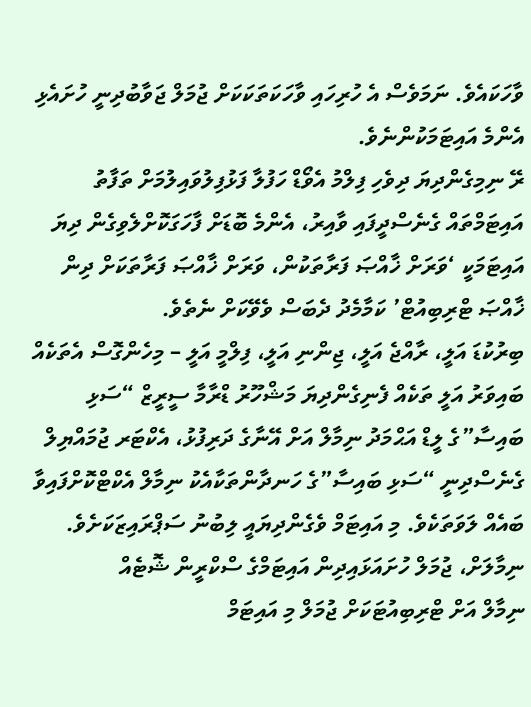ވާހަކައެވެ. ނަމަވެސް އެ ހުރިހައި ވާހަކަތަކަކަށް ޖުމަލް ޖަވާބުދިނީ ހުށައެޅި އެންމެ އައިޓަމަކުންނެވެ.
ރޭ ނިމިގެންދިޔަ ދިވެހި ފިލްމު އެވޯޑް ހަފުލާ ފަޅުފިލުވައިލުމަށް ތަފާތު އައިޓަމްތައް ގެނެސްދީފައި ވާއިރު، އެންމެ ބޮޑަށް ފާހަގަކޮށްލެވިގެން ދިޔަ އައިޓަމަކީ ‘ވަރަށް ޚާއްޞަ ފަރާތަކުން، ވަރަށް ޚާއްޞަ ފަރާތަކަށް ދިން ޚާއްޞަ ޓްރިބިއުޓް’ ކަމާމެދު ދެބަސް ވެވޭކަށް ނެތެވެ.
ބިރުކުޑަ އަލީ، ރާއްޖެ އަލީ، ޖިންނި އަލީ، ފިލްމީ އަލީ – މިހެންގޮސް އެތަކެއް ބައިވަރު އަލީ ތަކެއް ފެނިގެންދިޔަ މަޝްހޫރު ޑްރާމާ ސީރީޒް “ސަޅި ބައިސާ”ގެ ލީޑް އަޙްމަދު ނިމާލް އަށް އޭނާގެ ދަރިފުޅު، އެކްޓަރ ޖުމައްޔިލް ގެނެސްދިނީ “ސަޅި ބައިސާ”ގެ ހަނދާންތަކާއެކު ނިމާލް އެކްޓްކޮށްފައިވާ ބައެއް ލަވަތަކެވެ. މި އައިޓަމް ވެގެންދިޔައީ ލިބުނު ސަޕްރައިޒަކަށެވެ.
ނިމާލަށް، ޖުމަލް ހުށައަޅައިދިން އައިޓަމްގެ ސްކްރީން ޝޮޓެއް
ނިމާލް އަށް ޓްރިބިއުޓަކަށް ޖުމަލް މި އައިޓަމް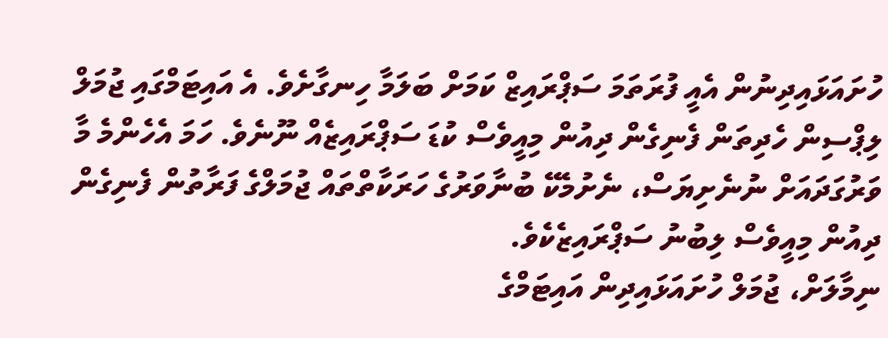ހުށައަޅައިދިނުން އެއީ ފުރަތަމަ ސަޕްރައިޒް ކަމަށް ބަލަމާ ހިނގާށެވެ. އެ އައިޓަމްގައި ޖުމަލް ލިޕްސިން ހެދިތަން ފެނިގެން ދިއުން މިއީވެސް ކުޑަ ސަޕްރައިޒެއް ނޫނެވެ. ހަމަ އެހެންމެ މާ ވަރުގަދައަށް ނުނެށިޔަސް، ނެށުމެކޭ ބުނާވަރުގެ ހަރަކާތްތައް ޖުމަލްގެ ފަރާތުން ފެނިގެން ދިއުން މިއީވެސް ލިބުނު ސަޕްރައިޒެކެވެ.
ނިމާލަށް، ޖުމަލް ހުށައަޅައިދިން އައިޓަމްގެ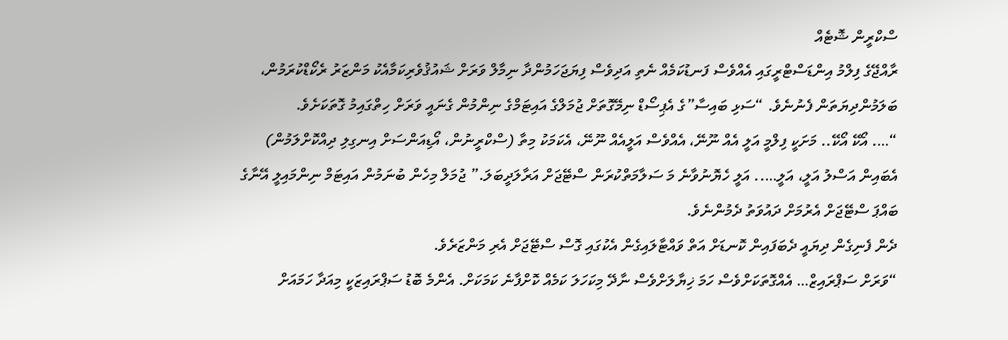ސްކްރީން ޝޮޓެއް
ރާއްޖޭގެ ފިލްމު އިންޑަސްޓްރީގައި އެއްވެސް ފަނޑުކަމެއް ނެތި އަދިވެސް ފިޔަޖަހަމުންދާ ނިމާލް ވަރަށް ޝައުޤުވެރިކަމާއެކު މަންޒަރު ރެކޯޑްކުރަމުން، ބަލަމުންދިޔަތަން ފެނުނެވެ. “ސަޅި ބައިސާ”ގެ އެޕިސޯޑް ނިމޭގޮތަށް ޖުމަލްގެ އައިޓަމްގެ ނިންމުން ގެނައީ ވަރަށް ހިތްގައިމު ގޮތަކަށެވެ.
“…. އޯކޭ އޯކޭ.. މަށަކީ ފިލްމީ އަލީ އެއް ނޫނޭ، އެއްވެސް އަލީއެއް ނޫނޭ، އެކަމަކު މިތާ (ސްކްރީނުން، އޯޑިއަންސަށް އިނގިލި ދިއްކޮށްލަމުން) އެބައިން އަސްލު އަލީ، އަލީ….. އަލީ ހެޔޮނުވާނެ މަ ސަލާމަތްކުރަން ސްޓޭޖަށް އަރާލަދީބަލަ.” ޖުމަލް މިހެން ބުނަމުން އައިޓަމް ނިންމައިލީ އޭނާގެ ބައްޕަ ސްޓޭޖަށް އެރުމަށް ދައުވަތު ދެމުންނެވެ.
ދެން ފެނިގެން ދިޔައީ ދެބަފައިން ކޮނޑަށް އަތް ވައްޓާލައިގެން އެކުގައި ގޮސް ސްޓޭޖަށް އެރި މަންޒަރެވެ.
“ވަރަށް ސަޕްރައިޒް… އެއްގޮތަކަށްވެސް ހަމަ ޚިޔާލަށްވެސް ނާދޭ މިކަހަލަ ކަމެއް ކޮށްފާނެ ކަމަކަށް. އެންމެ ބޮޑު ސަޕްރައިޒަކީ މިއަދާ ހަމައަށް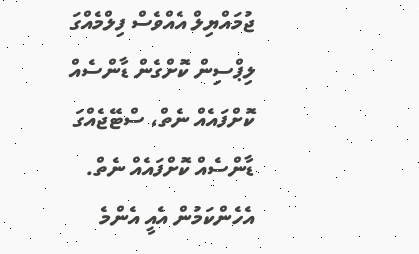ޖުމައްޔިލް އެއްވެސް ފިލްމެއްގަ ލިޕްސިން ކޮށްގެން ޑާންސެއް ކޮށްފައެއް ނެތް، ސްޓޭޖެއްގަ ޑާންސެއް ކޮށްފައެއް ނެތް. އެހެންކަމުން އެއީ އެންމެ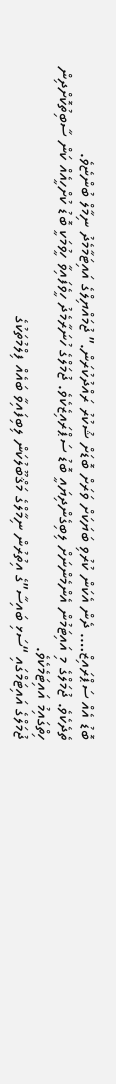ބޮޑު އެއް ސަޕްރައިޒް…. ދެން އެކަން ކުރުވި ބަޔަކަށް ވަރަށް ބޮޑަށް ޝުކުރު ރައްދުކުރަން.” ޖުމައްޔިލްގެ އައިޓަމާމެދު ނިމާލް ބުންޏެވެ.
ތެދެކެވެ. ޖުމަލްގެ މި އައިޓަމުން އެންމެންނަށް ލިބިގެންދިޔައީ ބޮޑު ސަޕްރައިޒެކެވެ. ޖުމަލްގެ ހުނަރާމެދު ހީވެފައިވާ ހީވުމަކީ ބޮޑު ކުށްހީއެއް ކަން ސާބިތުކޮށްދިން ހިތްގައިމު އައިޓަމެކެވެ.
ޖުމަލްގެ އައިޓަމްގައި “ސަޅި ބައިސާ”ގެ އިތުރުން ނިމާލްގެ މަޤްބޫލުކަން ލިބިފައިވާ ބައެއް ފިލްމުތަކުގެ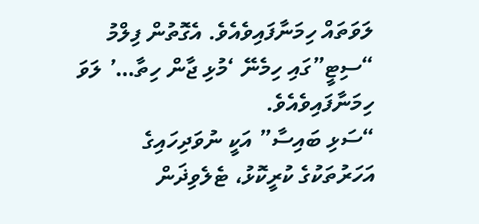ލަވަތައް ހިމަނާފައިވެއެވެ. އެގޮތުން ފިލްމު “ސިޓީ”ގައި ހިމެނޭ ‘މުޅި ޖާން ހިތާ…’ ލަވަ ހިމަނާފައިވެއެވެ.
“ސަޅި ބައިސާ” އަކީ ނުވަދިހައިގެ އަހަރުތަކުގެ ކުރީކޮޅު، ޓެލެވިޛަން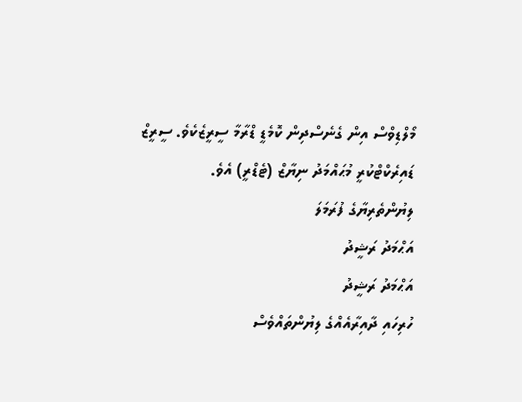މޯލްޑިވްސް އިން ގެނެސްދިން ކޮމެޑީ ޑްރާމާ ސީރީޒެކެވެ. ސީރީޒް ޑައިރެކްޓްކުރީ މުޙައްމަދު ނިޔާޒް (ޓެޑްރީ) އެވެ.
ލިޔުންތެރިޔާގެ ފުރަމަލަ
އަޙްމަދު ރަޝީދު
އަޙްމަދު ރަޝީދު
ހުރިހައި ދާއިރާއެއްގެ ލިޔުންތައްވެސް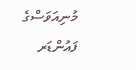މުނިއަވަސްގެ ފައުންޑަރ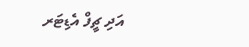އަދި ޗީފް އެޑިޓަރ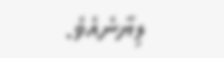ލިޔާނެއެވެ.